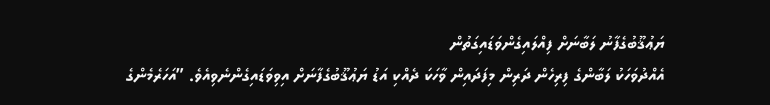ޔަޢުޤޫބުގެފާނު ލަބާނަށް ފިއްލައިގެންވަޑައިގަތުން
އެއްދުވަހަކު ލަބާންގެ ފިރިހެން ދަރިން މިފަދައިން ވާހަކަ ދެއްކި އަޑު ޔަޢުޤޫބުގެފާނަށް އިވިވަޑައިގެންނެވިއެވެ. ”އަހަރެމެންގެ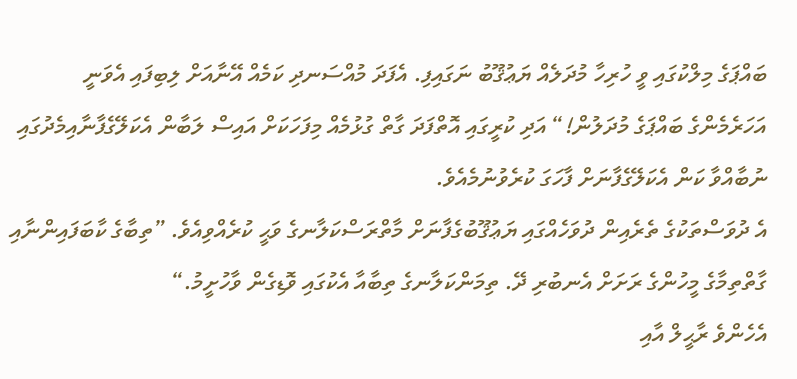ބައްޕަގެ މިލްކުގައި ވީ ހުރިހާ މުދަލެއް ޔަޢުޤޫބު ނަގައިފި. އެފަދަ މުއްސަނދި ކަމެއް އޭނާއަށް ލިބިފައި އެވަނީ އަހަރެމެންގެ ބައްޕަގެ މުދަލުން!“ އަދި ކުރީގައި އޮތްފަދަ ގާތް ގުޅުމެއް މިފަހަކަށް އައިސް ލަބާން އެކަލޭގެފާނާއިމެދުގައި ނުބާއްވާ ކަން އެކަލޭގެފާނަށް ފާހަގަ ކުރެވުނުމެއެވެ.
އެ ދުވަސްތަކުގެ ތެރެއިން ދުވަހެއްގައި ޔަޢުޤޫބުގެފާނަށް މާތްރަސްކަލާނގެ ވަޙީ ކުރެއްވިއެވެ. ”ތިބާގެ ކާބަފައިންނާއި ގާތްތިމާގެ މީހުންގެ ރަށަށް އެނބުރި ދޭ. ތިމަންކަލާނގެ ތިބާއާ އެކުގައި ވޮޑިގެން ވާހުށީމު.“
އެހެންވެ ރާޙީލް އާއި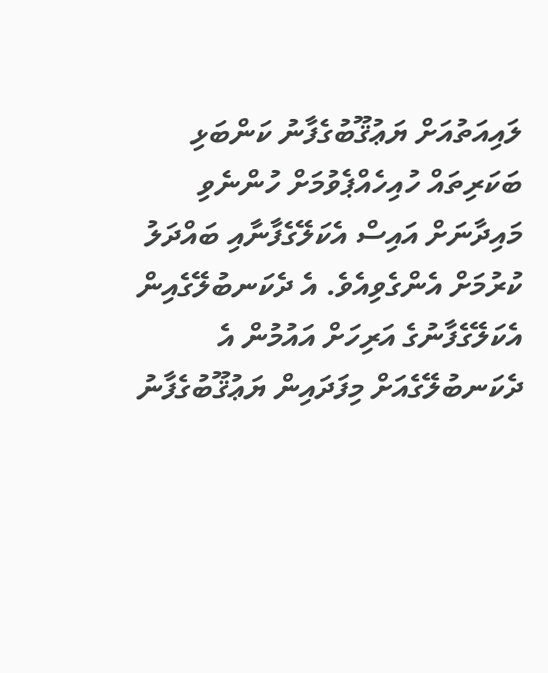ލައިއަތުއަށް ޔަޢުޤޫބުގެފާނު ކަންބަޅި ބަކަރިތައް ހުއިހެއްޕެވުމަށް ހުންނެވި މައިދާނަށް އައިސް އެކަލޭގެފާނާއި ބައްދަލު ކުރުމަށް އެންގެވިއެވެ. އެ ދެކަނބުލޭގެއިން އެކަލޭގެފާނުގެ އަރިހަށް އައުމުން އެ ދެކަނބުލޭގެއަށް މިފަދައިން ޔަޢުޤޫބުގެފާނު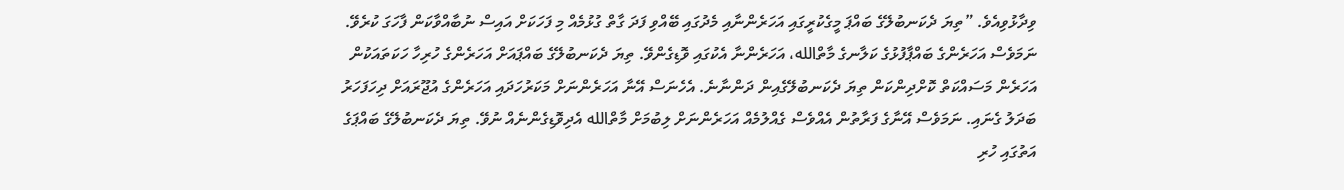ވިދާޅުވިއެވެ. ”ތިޔަ ދެކަނބުލޭގެ ބައްޕަ މީގެކުރީގައި އަހަރެންނާއި މެދުގައި ބޭއްވި ފަދަ ގާތް ގުޅުމެއް މި ފަހަކަށް އައިސް ނުބާއްވާކަން ފާހަގަ ކުރެވޭ. ނަމަވެސް އަހަރެންގެ ބައްޕާފުޅުގެ ކަލާނގެ މާތްالله، އަހަރެންނާ އެކުގައި ވޮޑިގެންވޭ. ތިޔަ ދެކަނބުލޭގެ ބައްޕައަށް އަހަރެންގެ ހުރިހާ ހަކަތައަކުން އަހަރެން މަސައްކަތް ކޮށްދިންކަން ތިޔަ ދެކަނބުލޭގެއިން ދަންނާނެ. އެހެނަސް އޭނާ އަހަރެންނަށް މަކަރުހަދައި އަހަރެންގެ އުޖޫރައަށް ދިހަފަހަރު ބަދަލު ގެނައި. ނަމަވެސް އޭނާގެ ފަރާތުން އެއްވެސް ގެއްލުމެއް އަހަރެންނަށް ލިބުމަށް މާތްالله އެދިވޮޑިގެންނެއް ނުވޭ. ތިޔަ ދެކަނބުލޭގެ ބައްޕަގެ އަތުގައި ހުރި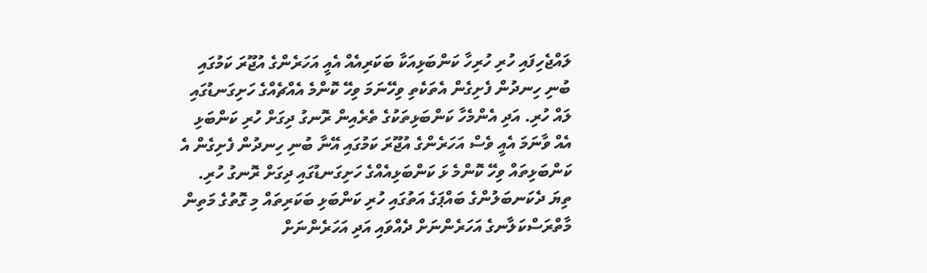ލައްޖެހިފައި ހުރި ހުރިހާ ކަންބަޅިއަކާ ބަކަރިއެއް އެއީ އަހަރެންގެ އުޖޫރަ ކަމުގައި ބުނި ހިނދުން ފެށިގެން އެތަކެތި ވިހޭނަމަ ވިހޭ ކޮންމެ އެއްޗެއްގެ ހަށިގަނޑުގައި ލައް ހުރި. އަދި އެންމެހާ ކަންބަޅިތަކުގެ ތެރެއިން ރޮނގު ދިގަށް ހުރި ކަންބަޅި އެއް ވާނަމަ އެއީ ވެސް އަހަރެންގެ އުޖޫރަ ކަމުގައި އޭނާ ބުނި ހިނދުން ފެށިގެން އެ ކަންބަޅިތައް ވިހޭ ކޮންމެ ޅަ ކަންބަޅިއެއްގެ ހަށިގަނޑުގައި ދިގަށް ރޮނގު ހުރި. ތިޔަ ދެކަނބަލުންގެ ބައްޕަގެ އަތުގައި ހުރި ކަންބަޅި ބަކަރިތައް މި ގޮތުގެ މަތިން މާތްރަސްކަލާނގެ އަހަރެންނަށް ދެއްވައި އަދި އަހަރެންނަށް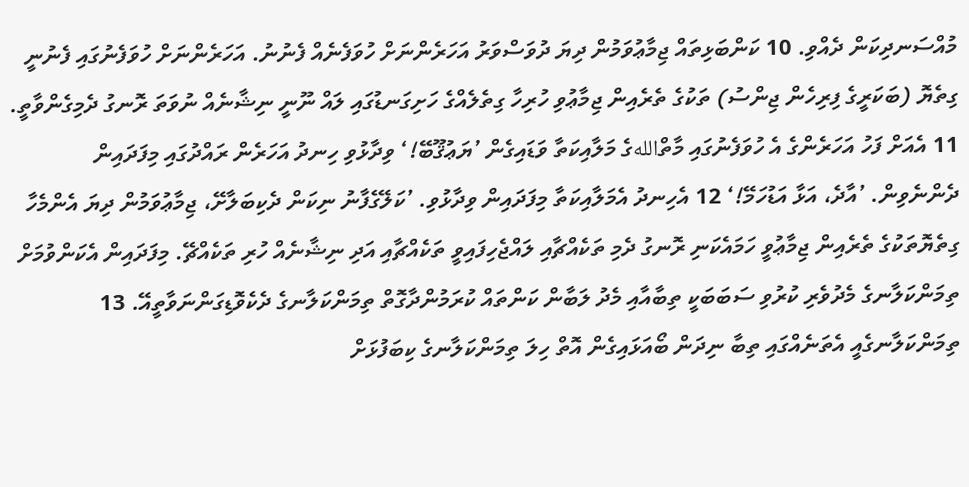މުއްސަނދިކަން ދެއްވި. 10 ކަންބަޅިތައް ޖިމާޢުވަމުން ދިޔަ ދުވަސްވަރު އަހަރެންނަށް ހުވަފެނެއް ފެނުނު. އަހަރެންނަށް ހުވަފެނުގައި ފެނުނީ ގިތެޔޮ (ބަކަރީގެ ފިރިހެން ޖިންސު) ތަކުގެ ތެރެއިން ޖިމާޢުވި ހުރިހާ ގިތެލެއްގެ ހަށިގަނޑުގައި ލައް ނޫނީ ނިޝާނެއް ނުވަތަ ރޮނގު ދެމިގެންވާތީ. 11 އެއަށް ފަހު އަހަރެންގެ އެ ހުވަފެނުގައި މާތްاللهގެ މަލާއިކަތާ ވަޑައިގެން ’ޔަޢުޤޫބޭ!‘ ވިދާޅުވި ހިނދު އަހަރެން ރައްދުގައި މިފަދައިން ދެންނެވިން. ’އާދެ، އަޅާ އަޑުހަމޭ!‘ 12 އެހިނދު އެމަލާއިކަތާ މިފަދައިން ވިދާޅުވި. ’ކަލޭގެފާނު ނިކަން ދެކިބަލާށޭ، ޖިމާޢުވަމުން ދިޔަ އެންމެހާ ގިތެޔޮތަކުގެ ތެރެއިން ޖިމާޢުވީ ހަމައެކަނި ރޮނގު ދެމި ތަކެއްޗާއި ލައްޖެހިފައިވީ ތަކެއްޗާއި އަދި ނިޝާނެއް ހުރި ތަކެއްޗޭ. މިފަދައިން އެކަންވުމަށް ތިމަންކަލާނގެ މެދުވެރި ކުރުވި ސަބަބަކީ ތިބާއާއި މެދު ލަބާން ކަންތައް ކުރަމުންދާގޮތް ތިމަންކަލާނގެ ދެކެވޮޑިގަންނަވާތީއޭ. 13 ތިމަންކަލާނގެއީ އެތަނެއްގައި ތިބާ ނިދަން ބޯއަޅައިގެން އޮތް ހިލަ ތިމަންކަލާނގެ ކިބަފުޅަށް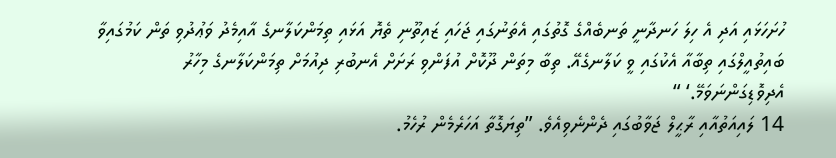ހުށަހަޅައި އަދި އެ ހިލަ ހަނދާނީ ތަނބެއްގެ ގޮތުގައި އެތަނުގައި ޖަހައި ޒައިތޫނި ތެޔޮ އަޅައި ތިމަންކަލާނގެ އާއިމެދު ވަޢުދުވި ތަން ކަމުގައިވާ ބައިތުއީލްގައި ތިބާއާ އެކުގައި ވީ ކަލާނގެއޭ. ތިބާ މިތަން ދޫކޮށް އުފަންވި ރަށަށް އެނބުރި ދިއުމަށް ތިމަންކަލާނގެ މިހާރު އެދިވޮޑިގަންނަވަމޭ.‘ “
14 ލައިއަތުއާއި ރާޙީލް ޖަވާބުގައި ދެންނެވިއެވެ. ”ތިޔަގޮތާ އަހަރެމެން ރުހެމު.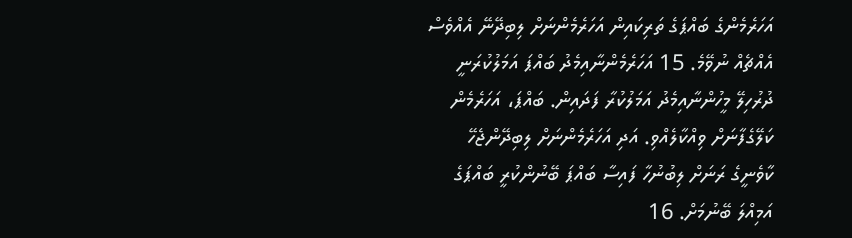އަހަރެމެންގެ ބައްޕަގެ ތަރިކައިން އަހަރެމެންނަށް ލިބިދޭނޭ އެއްވެސް އެއްޗެއް ނުވޭމެ. 15 އަހަރެމެންނާއިމެދު ބައްޕަ އަމަލުކުރަނީ ދުރުހިލޭ މީހުންނާއިމެދު އަމަލުކުރާ ފަދައިން. ބައްޕަ، އަހަރެމެން ކަލޭގެފާނަށް ވިއްކާލެއްވި. އަދި އަހަރެމެންނަށް ލިބިދޭންޖެހޭ ކާވެނީގެ ރަނަށް ލިބުނުހާ ފައިސާ ބައްޕަ ބޭނުންކުރީ ބައްޕަގެ އަމިއްލަ ބޭނުމަށް. 16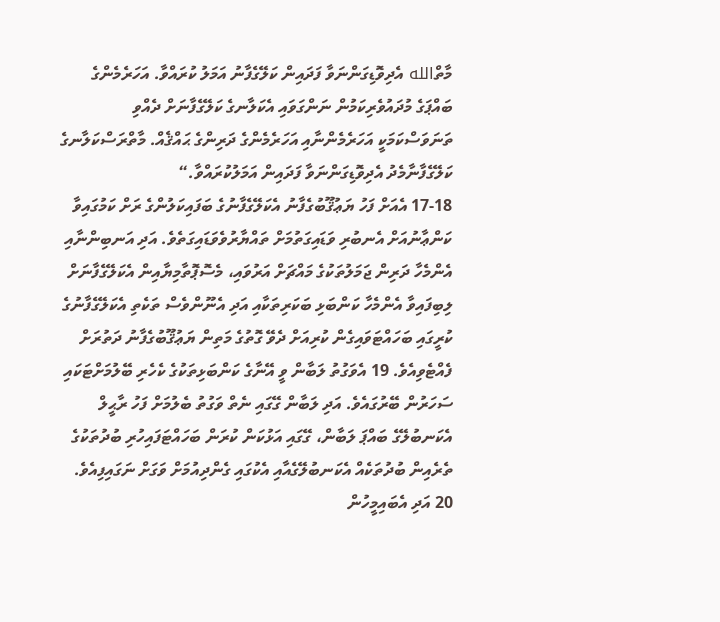މާތްالله އެދިވޮޑިގަންނަވާ ފަދައިން ކަލޭގެފާނު އަމަލު ކުރައްވާ. އަހަރެމެންގެ ބައްޕަގެ މުދައުވެރިކަމުން ނަންގަވައި އެކަލާނގެ ކަލޭގެފާނަށް ދެއްވި ތަނަވަސްކަމަކީ އަހަރެމެންނާއި އަހަރެމެންގެ ދަރިންގެ ޙައްޤެއް. މާތްރަސްކަލާނގެ ކަލޭގެފާނާމެދު އެދިވޮޑިގަންނަވާ ފަދައިން އަމަލުކުރައްވާ.“
17-18 އެއަށް ފަހު ޔަޢުޤޫބުގެފާނު އެކަލޭގެފާނުގެ ބަފައިކަލުންގެ ރަށް ކަމުގައިވާ ކަންޢާނުއަށް އެނބުރި ވަޑައިގަތުމަށް ތައްޔާރުވެވަޑައިގަތެވެ. އަދި އަނބިންނާއި އެންމެހާ ދަރިން ޖަމަލުތަކުގެ މައްޗަށް އަރުވައި، މެސޮޕޮތާމިޔާއިން އެކަލޭގެފާނަށް ލިބިފައިވާ އެންމެހާ ކަންބަޅި ބަކަރިތަކާއި އަދި އެނޫންވެސް ތަކެތި އެކަލޭގެފާނުގެ ކުރީގައި ބަހައްޓަވައިގެން ކުރިއަށް ދެވޭ ގޮތުގެ މަތިން ޔަޢުޤޫބުގެފާނު ދަތުރަށް ފެއްޓެވިއެވެ. 19 އެވަގުތު ލަބާން ވީ އޭނާގެ ކަންބަޅިތަކުގެ ކެހެރި ބޭލުމަށްޓަކައި ސަހަރުން ބޭރުގައެވެ. އަދި ލަބާން ގޭގައި ނެތް ވަގުތު ބެލުމަށް ފަހު ރާޙީލް އެކަނބުލޭގެ ބައްޕަ ލަބާން، ގޭގައި އަޅުކަން ކުރަން ބަހައްޓަފައިހުރި ބުދުތަކުގެ ތެރެއިން ބުދުތަކެއް އެކަނބުލޭގެއާއި އެކުގައި ގެންދިއުމަށް ވަގަށް ނަގައިފިއެވެ. 20 އަދި އެބައިމީހުން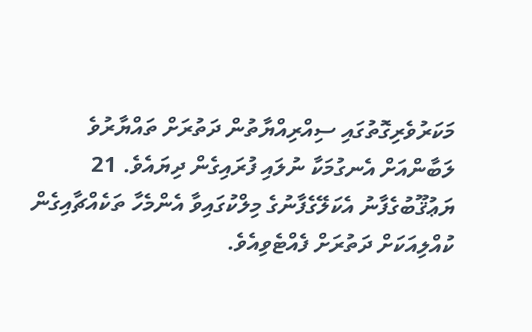މަކަރުވެރިގޮތުގައި ސިއްރިއްޔާތުން ދަތުރަށް ތައްޔާރުވެ ލަބާންއަށް އެނގުމަކާ ނުލައި ފުރައިގެން ދިޔައެވެ. 21 ޔަޢުޤޫބުގެފާނު އެކަލޭގެފާނުގެ މިލްކުގައިވާ އެންމެހާ ތަކެއްޗާއިގެން ކުއްލިއަކަށް ދަތުރަށް ފެއްޓެވިއެވެ.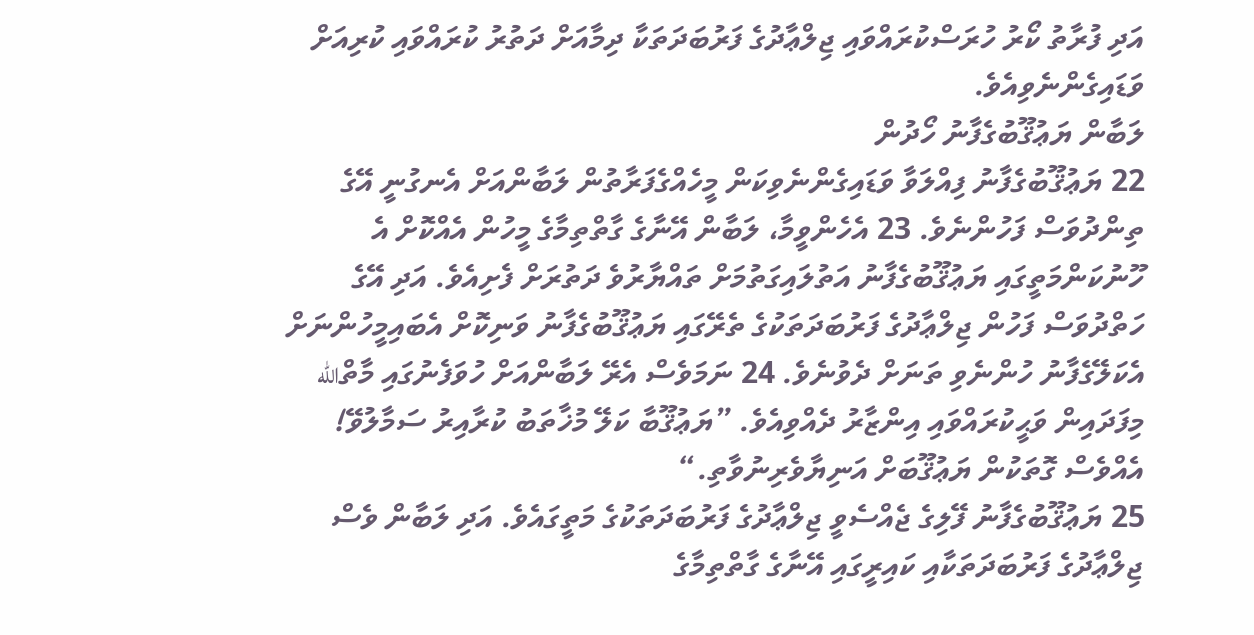އަދި ފުރާތު ކޯރު ހުރަސްކުރައްވައި ޖިލްޢާދުގެ ފަރުބަދަތަކާ ދިމާއަށް ދަތުރު ކުރައްވައި ކުރިއަށް ވަޑައިގެންނެވިއެވެ.
ލަބާން ޔަޢުޤޫބުގެފާނު ހޯދުން
22 ޔަޢުޤޫބުގެފާނު ފިއްލަވާ ވަޑައިގެންނެވިކަން މީހެއްގެފަރާތުން ލަބާންއަށް އެނގުނީ އޭގެ ތިންދުވަސް ފަހުންނެވެ. 23 އެހެންވީމާ، ލަބާން އޭނާގެ ގާތްތިމާގެ މީހުން އެއްކޮށް އެ ހޫނުކަންމަތީގައި ޔަޢުޤޫބުގެފާނު އަތުލައިގަތުމަށް ތައްޔާރުވެ ދަތުރަށް ފެށިއެވެ. އަދި އޭގެ ހަތްދުވަސް ފަހުން ޖިލްޢާދުގެ ފަރުބަދަތަކުގެ ތެރޭގައި ޔަޢުޤޫބުގެފާނު ވަނިކޮށް އެބައިމީހުންނަށް އެކަލޭގެފާނު ހުންނެވި ތަނަށް ދެވުނެވެ. 24 ނަމަވެސް އެރޭ ލަބާންއަށް ހުވަފެނުގައި މާތްالله މިފަދައިން ވަޙީކުރައްވައި އިންޒާރު ދެއްވިއެވެ. ”ޔަޢުޤޫބާ ކަލޭ މުޚާތަބު ކުރާއިރު ސަމާލުވޭ! އެއްވެސް ގޮތަކުން ޔަޢުޤޫބަށް އަނިޔާވެރިނުވާތި.“
25 ޔަޢުޤޫބުގެފާނު ފޭލިގެ ޖެއްސެވީ ޖިލްޢާދުގެ ފަރުބަދަތަކުގެ މަތީގައެވެ. އަދި ލަބާން ވެސް ޖިލްޢާދުގެ ފަރުބަދަތަކާއި ކައިރީގައި އޭނާގެ ގާތްތިމާގެ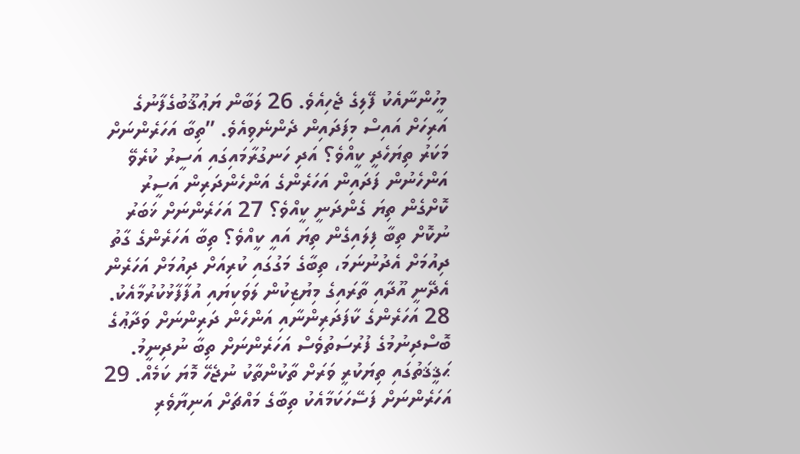މީހުންނާއެކު ފޭލިގެ ޖެހިއެވެ. 26 ލަބާން ޔަޢުޤޫބުގެފާނުގެ އަރިހަށް އައިސް މިފަދައިން ދެންނެވިއެވެ. ”ތިބާ އަހަރެންނަށް މަކަރު ތިޔަހެދީ ކީއްވެ؟ އަދި ހަނގުރާމައިގައި އަސީރު ކުރެވޭ އަންހެނުން ފަދައިން އަހަރެންގެ އަންހެންދަރިން އަސީރު ކޮށްގެން ތިޔަ ގެންދަނީ ކީއްވެ؟ 27 އަހަރެންނަށް ޚަބަރު ނުކޮށް ތިބާ ފިލައިގެން ތިޔަ އައީ ކީއްވެ؟ ތިބާ އަހަރެންގެ ގާތު ދިއުމަށް އެދުނުނަމަ، ތިބާގެ މަގުގައި ކުރިއަށް ދިއުމަށް އަހަރެން އެދޭނީ އޫދާއި ތާރައިގެ މިޔުޒިކުން ލަވަކިޔައި އުފާފާޅުކުރުމާއެކު. 28 އަހަރެންގެ ކާފަދަރިންނާއި އަންހެން ދަރިންނަށް ވަދާޢުގެ ބޮސްދިނުމުގެ ފުރުސަތުވެސް އަހަރެންނަށް ތިބާ ނުދިނީމު. ޙަޤީޤަތުގައި ތިޔަކުރީ ވަރަށް ތާކުންތާކު ނުޖެހޭ މޮޔަ ކަމެއް. 29 އަހަރެންނަށް ފަސޭހަކަމާއެކު ތިބާގެ މައްޗަށް އަނިޔާވެރި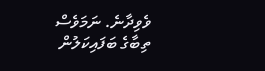ވެވިދާނެ. ނަމަވެސް ތިބާގެ ބަފައިކަލުން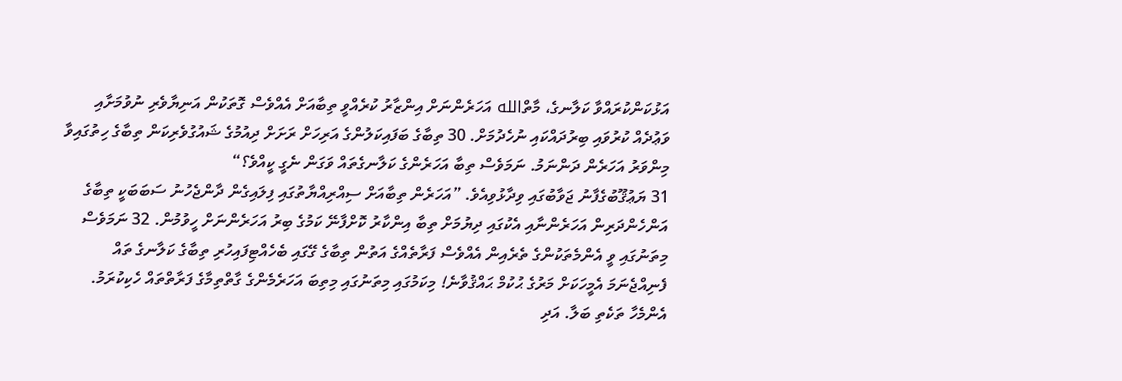އަޅުކަންކުރައްވާ ކަލާނގެ، މާތްالله އަހަރެންނަށް އިންޒާރު ކުރެއްވީ ތިބާއަށް އެއްވެސް ގޮތަކުން އަނިޔާވެރި ނުވުމަށާއި ވަޢުދެއް ކުރުވައި ބިރުދައްކައި ނުހެދުމަށް. 30 ތިބާގެ ބަފައިކަލުންގެ އަރިހަށް ރަށަށް ދިއުމުގެ ޝައުގުވެރިކަން ތިބާގެ ހިތުގައިވާ މިންވަރު އަހަރެން ދަންނަމު. ނަމަވެސް ތިބާ އަހަރެންގެ ކަލާނގެތައް ވަގަން ނެގީ ކީއްވެ؟“
31 ޔަޢުޤޫބުގެފާނު ޖަވާބުގައި ވިދާޅުވިއެވެ. ”އަހަރެން ތިބާއަށް ސިއްރިއްޔާތުގައި ފިލައިގެން ދާންޖެހުނު ސަބަބަކީ ތިބާގެ އަންހެންދަރިން އަހަރެންނާއި އެކުގައި ދިޔުމަށް ތިބާ އިންކާރު ކޮށްފާނޭ ކަމުގެ ބިރު އަހަރެންނަށް ހީވުމުން. 32 ނަމަވެސް މިތަނުގައި ވީ އެންމެތަކުންގެ ތެރެއިން އެއްވެސް ފަރާތެއްގެ އަތުން ތިބާގެ ގޭގައި ބެހެއްޓިފައިހުރި ތިބާގެ ކަލާނގެ ތައް ފެނިއްޖެނަމަ އެމީހަކަށް މަރުގެ ޙުކުމް ޙައްޤުވާނެ! މިކަމުގައި މިތަނުގައި މިތިބަ އަހަރެމެންގެ ގާތްތިމާގެ ފަރާތްތައް ހެކިކުރަމު. އެންމެހާ ތަކެތި ބަލާ. އަދި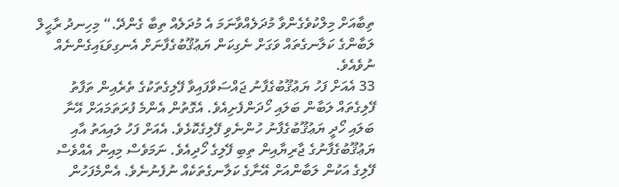ތިބާއަށް މިލްކުވެގެންވާ މުދަލެއްވާނަމަ އެ މުދަލެއް ތިބާ ގެންދޭ.“ މިހިނދު ރާޙީލް ލަބާންގެ ކަލާނގެތައް ވަގަށް ނެގިކަން ޔަޢުޤޫބުގެފާނަށް އެނގިވަޑައިގެންނެއް ނުވެއެވެ.
33 އެއަށް ފަހު ޔަޢުޤޫބުގެފާނު ޖައްސަވާފައިވާ ފޭލިގެތަކުގެ ތެރެއިން ތަފާތު ފޭލިގެތައް ލަބާން ބަލައި ހޯދަންފެށިއެވެ. އެގޮތުން އެންމެ ފުރަތަމައަށް އޭނާ ބަލައި ހޯދީ ޔަޢުޤޫބުގެފާނު ހުންނެވި ފޭލިގެކޮޅެވެ. އެއަށް ފަހު ލައިއަތު އާއި ޔަޢުޤޫބުގެފާނުގެ ޖާރިޔާއިން ތިބި ފޭލިގެ ހޯދިއެވެ. ނަމަވެސް މިއިން އެއްވެސް ފޭލިގެ އަކުން ލަބާންއަށް އޭނާގެ ކަލާނގެތަކެއް ނުފެނުނެވެ. އެންމެފަހުން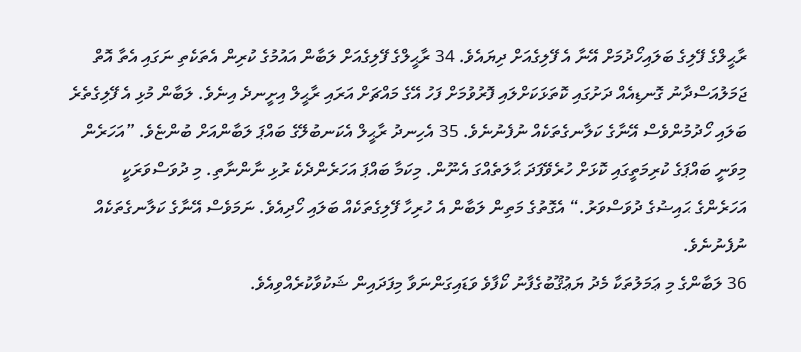ރާޙީލްގެ ފޭލިގެ ބަލައިހޯދުމަށް އޭނާ އެ ފޭލިގެއަށް ދިޔައެވެ. 34 ރާޙީލްގެ ފޭލިގެއަށް ލަބާން އައުމުގެ ކުރިން އެތަކެތި ނަގައި އެތާ އޮތް ޖަމަލުއަސްދާނު ގޮނޑިއެއް ދަށުގައި ކޮތަޅަކަށްލައި ފޮރުވުމަށް ފަހު އޭގެ މައްޗަށް އަރައި ރާޙީލް އިށީނދެ އިނެވެ. ލަބާން މުޅި އެ ފޭލިގެތެރެ ބަލައި ހޯދުމުންވެސް އޭނާގެ ކަލާނގެތަކެއް ނުފެނުނެވެ. 35 އެހިނދު ރާޙީލް އެކަނބުލޭގެ ބައްޕަ ލަބާންއަށް ބުންޏެވެ. ”އަހަރެން މިވަނީ ބައްޕަގެ ކުރިމަތީގައި ކޮޅަށް ހުރެވޭފަދަ ޙާލަތެއްގަ އެނޫން. މިކަމާ ބައްޕަ އަހަރެންދެކެ ރުޅި ނާންނާތި. މި ދުވަސްވަރަކީ އަހަރެންގެ ޙައިޟުގެ ދުވަސްވަރު.“ އެގޮތުގެ މަތިން ލަބާން އެ ހުރިހާ ފޭލިގެތަކެއް ބަލައި ހޯދިއެވެ. ނަމަވެސް އޭނާގެ ކަލާނގެތަކެއް ނުފެނުނެވެ.
36 ލަބާންގެ މި ޢަމަލުތަކާ މެދު ޔަޢުޤޫބުގެފާނު ކޯފާވެ ވަޑައިގަންނަވާ މިފަދައިން ޝަކުވާކުރެއްވިއެވެ.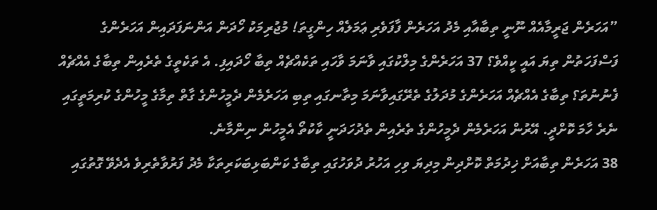”އަހަރެން ޖަރީމާއެއް ނޫނީ ތިބާއާއި މެދު އަހަރެން ފާފަވެރި ޢަމަލެއް ހިންގީތަ! މުޖުރިމަކު ހޯދަން އަންނަފަދައިން އަހަރެންގެ ފަސްފަހަތުން ތިޔަ އައީ ކީއްވެ؟ 37 އަހަރެންގެ މިލްކުގައި ވާނަމަ ވާހައި ތަކެއްޗެއް ތިބާ ހޯދައިފި. އެ ތަކެތީގެ ތެރެއިން ތިބާގެ އެއްޗެއް ފެނުނުތަ؟ ތިބާގެ އެއްޗެއް އަހަރެންގެ މުދަލުގެ ތެރޭގައިވާނަމަ މިތާނގައި ތިބި އަހަރެމެން ދެމީހުންގެ ގާތް ތިމާގެ މީހުންގެ ކުރިމަތީގައި ނެރެ ހާމަ ކޮށްދީ. އޭރުން އަހަރެމެން ދެމީހުންގެ ތެރެއިން ތެދުހަދަނީ ކާކުތޯ އެމީހުން ނިންމާނެ.
38 އަހަރެން ތިބާއަށް ޚިދުމަތް ކޮށްދިން މިދިޔަ ވިހި އަހުރު ދުވަހުގައި ތިބާގެ ކަންބަޅިބަކަރިތަކާ މެދު ފަރުވާތެރިވެ އެދެވޭ ގޮތުގައި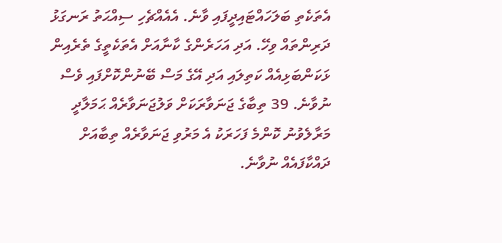އެތަކެތި ބަލަހައްޓައިދީފައި ވާނެ. އެއެއްޗެހި ސިއްޙަތު ރަނގަޅު ދަރިންތައް ވިހޭ. އަދި އަހަރެންގެ ކާނާއަށް އެތަކެތީގެ ތެރެއިން ޅަކަންބަޅިއެއް ކަތިލައި އަދި އޭގެ މަސް ބޭނުންކޮށްފައި ވެސް ނުވާނެ. 39 ތިބާގެ ޖަނަވާރަކަށް ވަލުޖަނަވާރެއް ޙަމަލާދީ މަރާލެވުނު ކޮންމެ ފަހަރަކު އެ މަރުވި ޖަނަވާރެއް ތިބާއަށް ދައްކާފައެއް ނުވާނެ.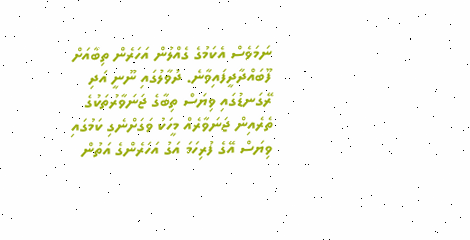ނަމަވެސް އެކަމުގެ ގެއްލުން އަހަރެން ތިބާއަށް ފޫބައްދާދީފައިވާނެ. ދުވާލުގައި ނޫނީ އަދި ރޭގަނޑުގައި ވިޔަސް ތިބާގެ ޖަނަވާރުތަކުގެ ތެރެއިން ޖަނަވާރެއް މީހަކު ވަގަށްނެގި ކަމުގައި ވިޔަސް އޭގެ ފުރިހަމަ އަގު އަހަރެންގެ އަތުން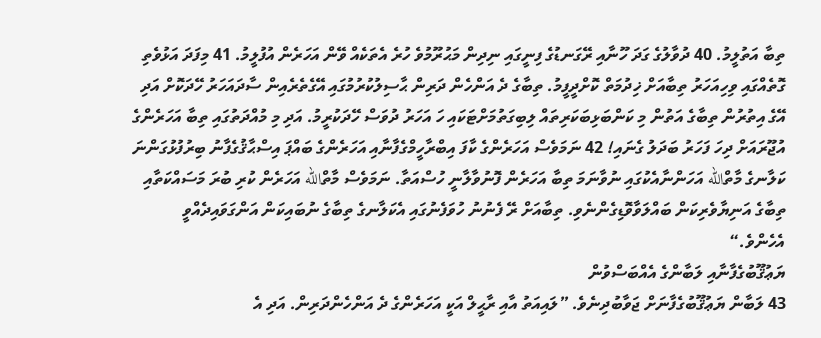ތިބާ އަތުލީމު. 40 ދުވާލުގެ ގަދަ ހޫނާއި ރޭގަނޑުގެ ފިނީގައި ނިދިން މަޙުރޫމުވެ ހުރެ އެތަކެއް ވޭން އަހަރެން އުފުލީމު. 41 މިފަދަ އަޅުވެތި ގޮތެއްގައި ވިހިއަހަރު ތިބާއަށް ޚިދުމަތް ކޮށްދީފީމު. ތިބާގެ ދެ އަންހެން ދަރިން ޙާސިލުކުރުމުގައި އޭގެތެރެއިން ސާދައަހަރު ހޭދަކޮށް އަދި އޭގެ އިތުރުން ތިބާގެ އަތުން މި ކަންބަޅިބަކަރިތައް ލިބިގަތުމަށްޓަކައި ހަ އަހަރު ދުވަސް ހޭދަކުރީމު. އަދި މި މުއްދަތުގައި ތިބާ އަހަރެންގެ އުޖޫރައަށް ދިހަ ފަހަރު ބަދަލު ގެނައި! 42 ނަމަވެސް އަހަރެންގެ ކާފަ އިބްރާހީމްގެފާނާއި އަހަރެންގެ ބައްޕަ އިސްޙާޤުގެފާނު ބިރުފުޅުގަންނަ ކަލާނގެ މާތްالله އަހަންނާއެކުގައި ނުވާނަމަ ތިބާ އަހަރެން ފޮނުވާލާނީ ހުސްއަތާ. ނަމަވެސް މާތްالله އަހަރެން ކުރި ބުރަ މަސައްކަތާއި ތިބާގެ އަނިޔާވެރިކަން ބައްލަވާވޮޑިގެންނެވި. ތިބާއަށް ރޭ ފެނުނު ހުވަފެނުގައި އެކަލާނގެ ތިބާގެ ނުބައިކަން އަންގަވައިދެއްވީ އެހެންވެ.“
ޔަޢުޤޫބުގެފާނާއި ލަބާންގެ އެއްބަސްވުން
43 ލަބާން ޔަޢުޤޫބުގެފާނަށް ޖަވާބުދިނެވެ. ”ލައިއަތު އާއި ރާޙީލް އަކީ އަހަރެންގެ ދެ އަންހެންދަރިން. އަދި އެ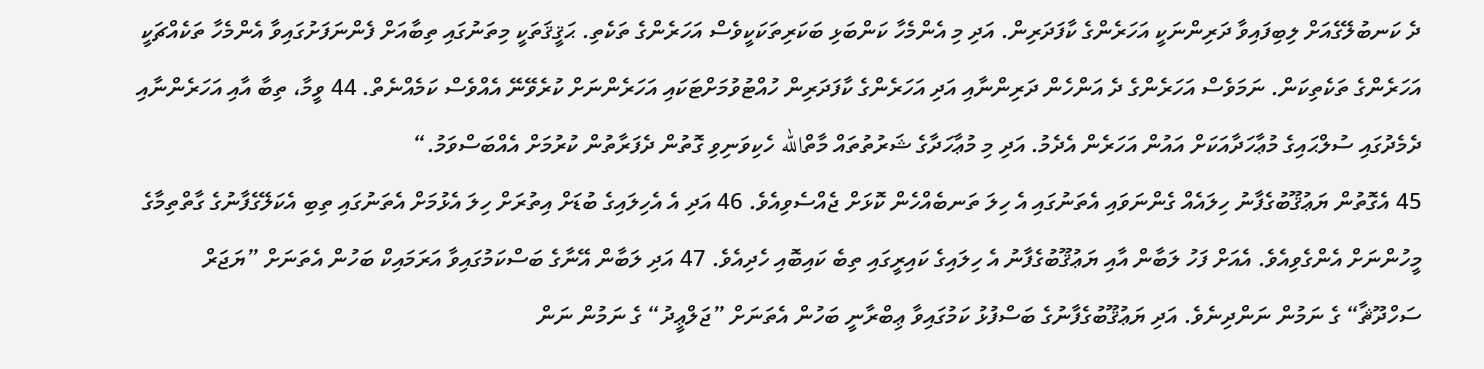ދެ ކަނބުލޭގެއަށް ލިބިފައިވާ ދަރިންނަކީ އަހަރެންގެ ކާފަދަރިން. އަދި މި އެންމެހާ ކަންބަޅި ބަކަރިތަކަކީވެސް އަހަރެންގެ ތަކެތި. ޙަޤީޤަތަކީ މިތަނުގައި ތިބާއަށް ފެންނަފަށުގައިވާ އެންމެހާ ތަކެއްޗަކީ އަހަރެންގެ ތަކެތިކަން. ނަމަވެސް އަހަރެންގެ ދެ އަންހެން ދަރިންނާއި އަދި އަހަރެންގެ ކާފަދަރިން ހުއްޓުވުމަށްޓަކައި އަހަރެންނަށް ކުރެވޭނޭ އެއްވެސް ކަމެއްނެތް. 44 ވީމާ، ތިބާ އާއި އަހަރެންނާއި ދެމެދުގައި ސުލްޙައިގެ މުޢާހަދާއަކަށް އައުން އަހަރެން އެދެމު. އަދި މި މުޢާހަދާގެ ޝަރުތުތައް މާތްالله ހެކިވަނިވި ގޮތުން ދެފަރާތުން ކުރުމަށް އެއްބަސްވަމު.“
45 އެގޮތުން ޔަޢުޤޫބުގެފާނު ހިލައެއް ގެންނަވައި އެތަނުގައި އެ ހިލަ ތަނބެއްހެން ކޮޅަށް ޖެއްސެވިއެވެ. 46 އަދި އެ އެހިލައިގެ ބުޑަށް އިތުރަށް ހިލަ އެޅުމަށް އެތަނުގައި ތިބި އެކަލޭގެފާނުގެ ގާތްތިމާގެ މީހުންނަށް އެންގެވިއެވެ. އެއަށް ފަހު ލަބާން އާއި ޔަޢުޤޫބުގެފާނު އެ ހިލައިގެ ކައިރީގައި ތިބެ ކައިބޮއި ހެދިއެވެ. 47 އަދި ލަބާން އޭނާގެ ބަސްކަމުގައިވާ އަރަމައިކް ބަހުން އެތަނަށް ”ޔަޖަރް ސަހްދޫޘާ“ ގެ ނަމުން ނަންދިނެވެ. އަދި ޔަޢުޤޫބުގެފާނުގެ ބަސްފުޅު ކަމުގައިވާ ޢިބްރާނީ ބަހުން އެތަނަށް ”ޖަލްޢީދު“ ގެ ނަމުން ނަން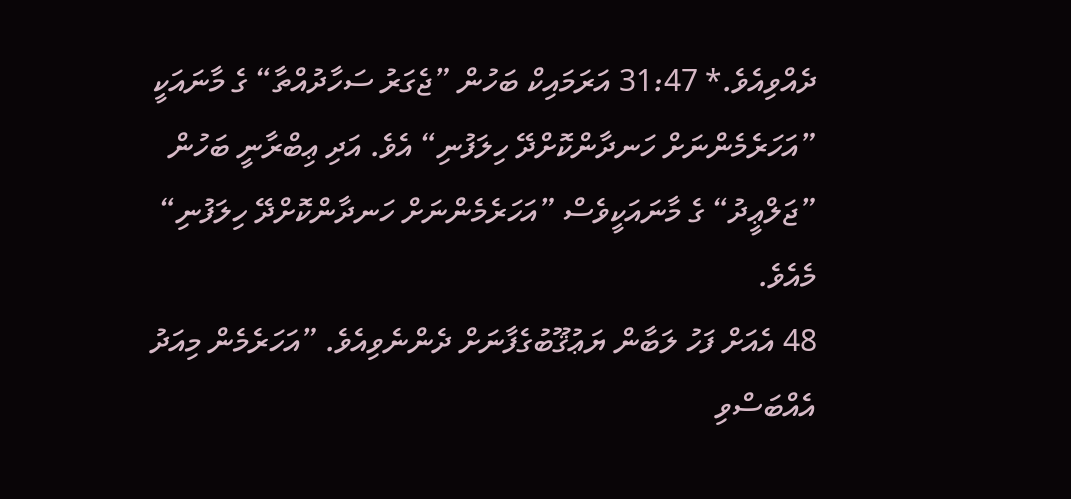ދެއްވިއެވެ.* 31:47 އަރަމައިކް ބަހުން ”ޖެގަރު ސަހާދުއްތާ“ ގެ މާނައަކީ ”އަހަރެމެންނަށް ހަނދާންކޮށްދޭ ހިލަފުނި“ އެވެ. އަދި ޢިބްރާނީ ބަހުން ”ޖަލްޢީދު“ ގެ މާނައަކީވެސް ”އަހަރެމެންނަށް ހަނދާންކޮށްދޭ ހިލަފުނި“ މެއެވެ.
48 އެއަށް ފަހު ލަބާން ޔަޢުޤޫބުގެފާނަށް ދެންނެވިއެވެ. ”އަހަރެމެން މިއަދު އެއްބަސްވި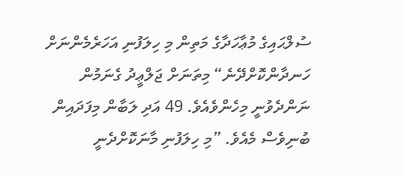ސުލްޙައިގެ މުޢާހަދާގެ މަތިން މި ހިލަފުނި އަހަރެމެންނަށް ހަނދާންކޮށްދޭނެ“ މިތަނަށް ޖަލްޢީދު ގެނަމުން ނަންދެވުނީ މިހެންވެއެވެ. 49 އަދި ލަބާން މިފަދައިން ބުނިވެސް މެއެވެ. ”މި ހިލަފުނި މާނަކޮށްދެނީ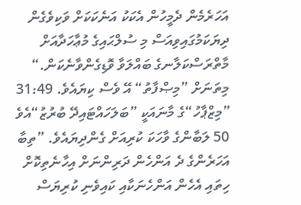އަހަރެމެން ދެމީހުން އެކަކު އަނެކަކަށް ވަކިވެގެން ދިޔަކަމުގައިވިއަސް މި ސުލްޙައިގެ މުޢާހަދާއަށް މާތްރަސްކަލާނގެ ބައްލަވާ ވޮޑިގެންވާނެކަން.“ މިތަނަށް ”މިޞްފާތު“ އޭ ވެސް ކިޔައެވެ. 31:49 ”މިޒްޕާހު“ގެ މާނައަކީ ”ބަލަހައްޓައިދޭ ބުރުޒު“އެވެ 50 ލަބާންގެ ވާހަކަ ކުރިއަށް ގެންދިޔައެވެ. ”ތިބާ އަހަރެންގެ ދެ އަންހެން ދަރިންނަށް އިހާނެތިކޮށް ހިތައި އެހެން އަންހެނަކާއި ކައިވެނި ކުރިޔަސް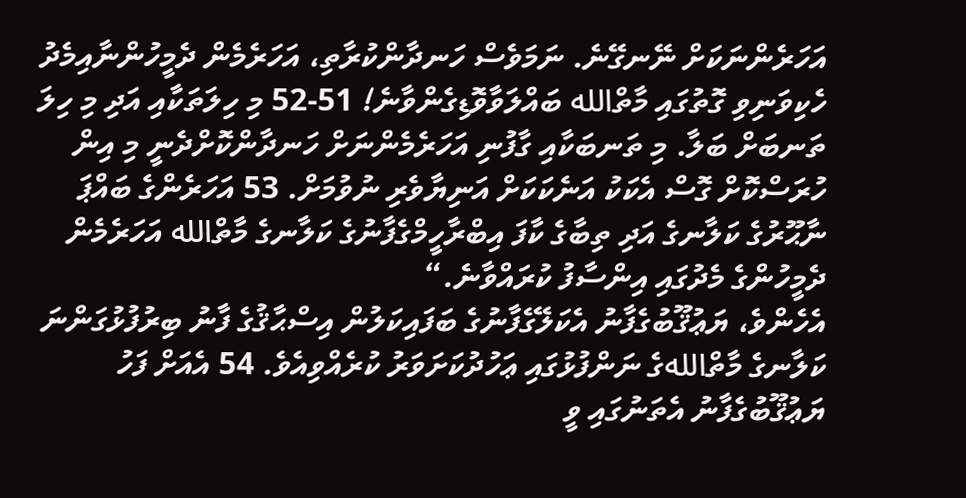އަހަރެންނަކަށް ނޭނގޭނެ. ނަމަވެސް ހަނދާންކުރާތި، އަހަރެމެން ދެމީހުންނާއިމެދު ހެކިވަނިވި ގޮތުގައި މާތްالله ބައްލަވާވޮޑިގެންވާނެ! 51-52 މި ހިލަތަކާއި އަދި މި ހިލަ ތަނބަށް ބަލާ. މި ތަނބަކާއި ގާފުނި އަހަރެމެންނަށް ހަނދާންކޮށްދެނީ މި އިން ހުރަސްކޮށް ގޮސް އެކަކު އަނެކަކަށް އަނިޔާވެރި ނުވުމަށް. 53 އަހަރެންގެ ބައްޕަ ނާޙޫރުގެ ކަލާނގެ އަދި ތިބާގެ ކާފަ އިބްރާހީމްގެފާނުގެ ކަލާނގެ މާތްالله އަހަރެމެން ދެމީހުންގެ މެދުގައި އިންސާފު ކުރައްވާނެ.“
އެހެންވެ، ޔަޢުޤޫބުގެފާނު އެކަލޭގެފާނުގެ ބަފައިކަލުން އިސްޙާޤުގެ ފާނު ބިރުފުޅުގަންނަ ކަލާނގެ މާތްاللهގެ ނަންފުޅުގައި ޢަހުދުކަށަވަރު ކުރެއްވިއެވެ. 54 އެއަށް ފަހު ޔަޢުޤޫބުގެފާނު އެތަނުގައި ވީ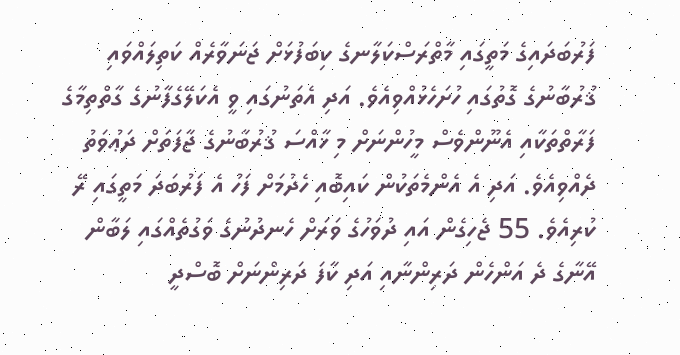ފަރުބަދައިގެ މަތީގައި މާތްރަސްކަލާނގެ ކިބަފުޅަށް ޖަނަވާރެއް ކަތިލައްވައި ޤުރުބާނުގެ ގޮތުގައި ހުށަހެޅުއްވިއެވެ. އަދި އެތަނުގައި ވީ އެކަލޭގެފާނުގެ ގާތްތިމާގެ ފަރާތްތަކާއި އެނޫންވެސް މީހުންނަށް މި ޚާއްސަ ޤުރުބާނުގެ ޖާފަތަށް ދަޢުވަތު ދެއްވިއެވެ. އަދި އެ އެންމެތަކުން ކައިބޮއި ހެދުމަށް ފަހު އެ ފަރުބަދަ މަތީގައި ރޭ ކުރިއެވެ. 55 ޖެހިގެން އައި ދުވަހުގެ ވަރަށް ހެނދުނުގެ ވަގުތެއްގައި ލަބާން އޭނާގެ ދެ އަންހެން ދަރިންނާއި އަދި ކާފަ ދަރިންނަށް ބޮސްދީ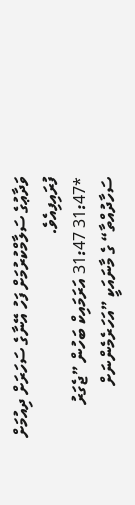ވަދާޢުގެ ސަލާމްކުރުމަށް ފަހު އޭނާގެ ސަހަރަށް ދިއުމަށް ފުރައިފިއެވެ.
*31:47 31:47 އަރަމައިކް ބަހުން ”ޖެގަރު ސަހާދުއްތާ“ ގެ މާނައަކީ ”އަހަރެމެންނަށް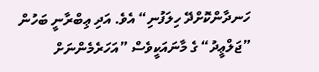ހަނދާންކޮށްދޭ ހިލަފުނި“ އެވެ. އަދި ޢިބްރާނީ ބަހުން ”ޖަލްޢީދު“ ގެ މާނައަކީވެސް ”އަހަރެމެންނަށް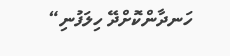ހަނދާންކޮށްދޭ ހިލަފުނި“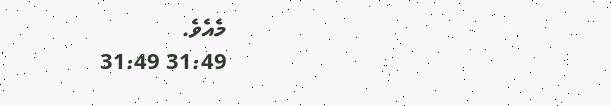މެއެވެ.
31:49 31:49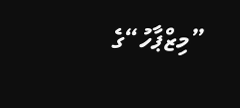”މިޒްޕާހު“ގެ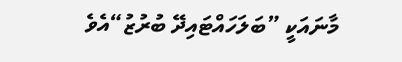މާނައަކީ ”ބަލަހައްޓައިދޭ ބުރުޒު“އެވެ